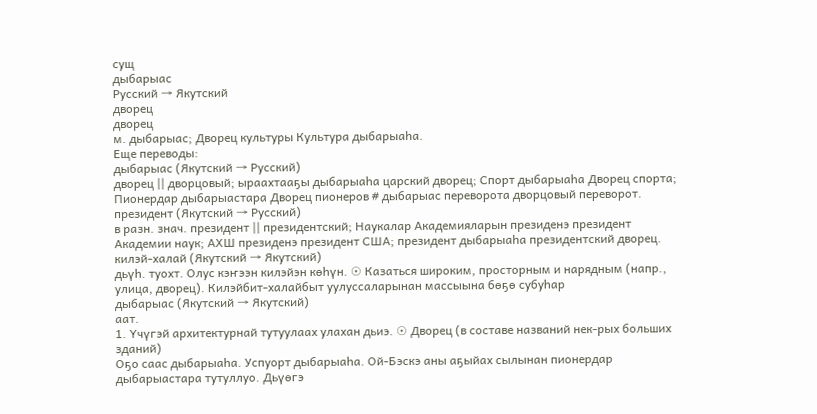сущ
дыбарыас
Русский → Якутский
дворец
дворец
м. дыбарыас; Дворец культуры Культура дыбарыаһа.
Еще переводы:
дыбарыас (Якутский → Русский)
дворец || дворцовый; ыраахтааҕы дыбарыаһа царский дворец; Спорт дыбарыаһа Дворец спорта; Пионердар дыбарыастара Дворец пионеров # дыбарыас переворота дворцовый переворот.
президент (Якутский → Русский)
в разн. знач. президент || президентский; Наукалар Академияларын президенэ президент Академии наук; АХШ президенэ президент США; президент дыбарыаһа президентский дворец.
килэй-халай (Якутский → Якутский)
дьүһ. туохт. Олус кэҥээн килэйэн көһүн. ☉ Казаться широким, просторным и нарядным (напр., улица, дворец). Килэйбит-халайбыт уулуссаларынан массыына бөҕө субуһар
дыбарыас (Якутский → Якутский)
аат.
1. Үчүгэй архитектурнай тутуулаах улахан дьиэ. ☉ Дворец (в составе названий нек-рых больших зданий)
Оҕо саас дыбарыаһа. Успуорт дыбарыаһа. Ой-Бэскэ аны аҕыйах сылынан пионердар дыбарыастара тутуллуо. Дьүөгэ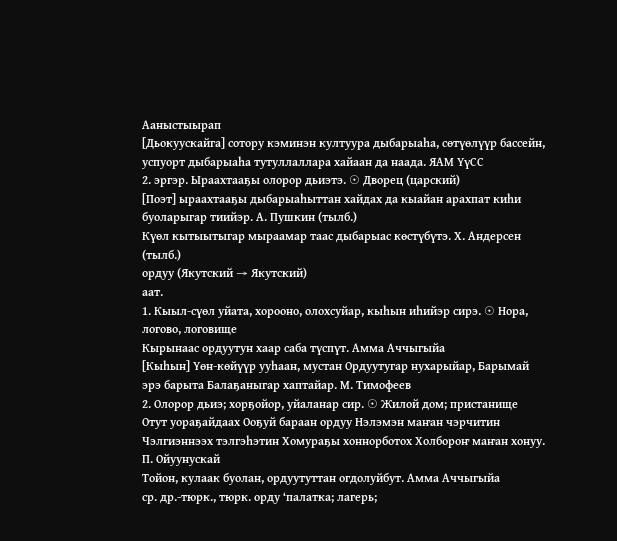Ааныстыырап
[Дьокуускайга] сотору кэминэн култуура дыбарыаһа, сөтүөлүүр бассейн, успуорт дыбарыаһа тутуллаллара хайаан да наада. ЯАМ ҮүСС
2. эргэр. Ыраахтааҕы олорор дьиэтэ. ☉ Дворец (царский)
[Поэт] ыраахтааҕы дыбарыаһыттан хайдах да кыайан арахпат киһи буоларыгар тиийэр. А. Пушкин (тылб.)
Күөл кытыытыгар мыраамар таас дыбарыас көстүбүтэ. Х. Андерсен (тылб.)
ордуу (Якутский → Якутский)
аат.
1. Кыыл-сүөл уйата, хорооно, олохсуйар, кыһын иһийэр сирэ. ☉ Нора, логово, логовище
Кырынаас ордуутун хаар саба түспүт. Амма Аччыгыйа
[Кыһын] Үөн-көйүүр ууһаан, мустан Ордуутугар нухарыйар, Барымай эрэ барыта Балаҕаныгар хаптайар. М. Тимофеев
2. Олорор дьиэ; хорҕойор, уйаланар сир. ☉ Жилой дом; пристанище
Отут уораҕайдаах Ооҕуй бараан ордуу Нэлэмэн маҥан чэрчитин Чэлгиэннээх тэлгэһэтин Хомураҕы хоннорботох Холбороҥ маҥан хонуу. П. Ойуунускай
Тойон, кулаак буолан, ордуутуттан огдолуйбут. Амма Аччыгыйа
ср. др.-тюрк., тюрк. орду ‘палатка; лагерь;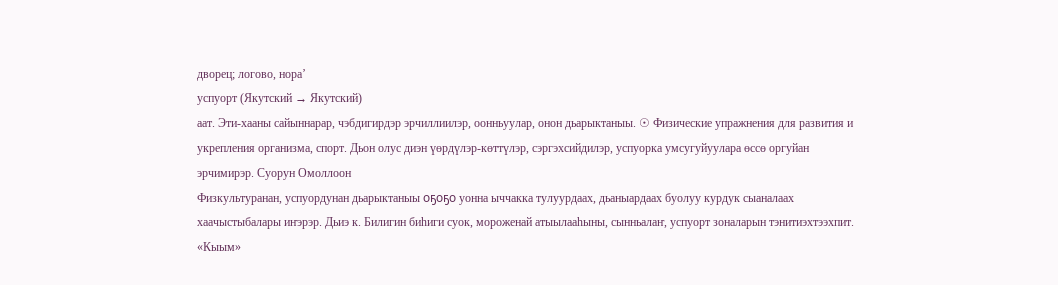дворец; логово, нора’
успуорт (Якутский → Якутский)
аат. Эти-хааны сайыннарар, чэбдигирдэр эрчиллиилэр, оонньуулар, онон дьарыктаныы. ☉ Физические упражнения для развития и укрепления организма, спорт. Дьон олус диэн үөрдүлэр-көттүлэр, сэргэхсийдилэр, успуорка умсугуйуулара өссө оргуйан эрчимирэр. Суорун Омоллоон
Физкультуранан, успуордунан дьарыктаныы оҕоҕо уонна ыччакка тулуурдаах, дьаныардаах буолуу курдук сыаналаах хаачыстыбалары иҥэрэр. Дьиэ к. Билигин биһиги суок, мороженай атыылааһыны, сынньалаҥ, успуорт зоналарын тэнитиэхтээхпит. «Кыым»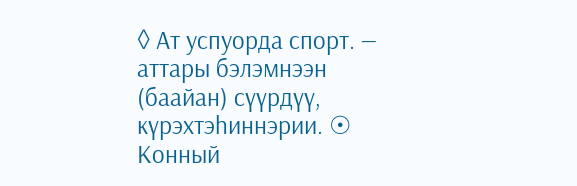◊ Ат успуорда спорт. — аттары бэлэмнээн (баайан) сүүрдүү, күрэхтэһиннэрии. ☉ Конный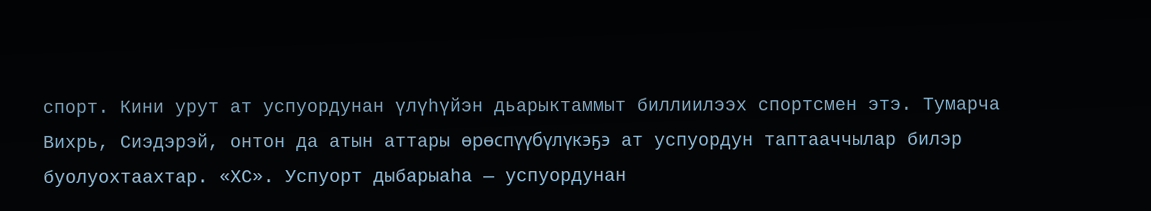спорт. Кини урут ат успуордунан үлүһүйэн дьарыктаммыт биллиилээх спортсмен этэ. Тумарча
Вихрь, Сиэдэрэй, онтон да атын аттары өрөспүүбүлүкэҕэ ат успуордун таптааччылар билэр буолуохтаахтар. «ХС». Успуорт дыбарыаһа — успуордунан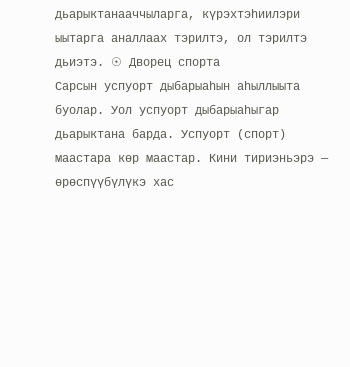дьарыктанааччыларга, күрэхтэһиилэри ыытарга аналлаах тэрилтэ, ол тэрилтэ дьиэтэ. ☉ Дворец спорта
Сарсын успуорт дыбарыаһын аһыллыыта буолар. Уол успуорт дыбарыаһыгар дьарыктана барда. Успуорт (спорт) маастара көр маастар. Кини тириэньэрэ — өрөспүүбүлүкэ хас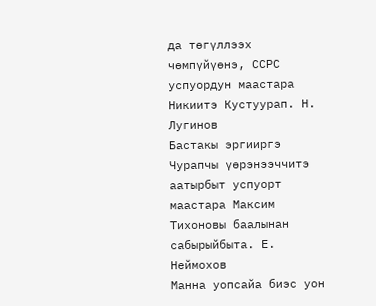да төгүллээх чөмпүйүөнэ, ССРС успуордун маастара Никиитэ Кустуурап. Н. Лугинов
Бастакы эргииргэ Чурапчы үөрэнээччитэ аатырбыт успуорт маастара Максим Тихоновы баалынан сабырыйбыта. Е. Неймохов
Манна уопсайа биэс уон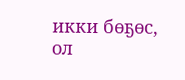икки бөҕөс, ол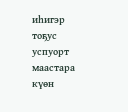иһигэр тоҕус успуорт маастара күөн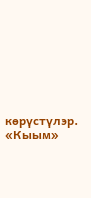көрүстүлэр. «Кыым»